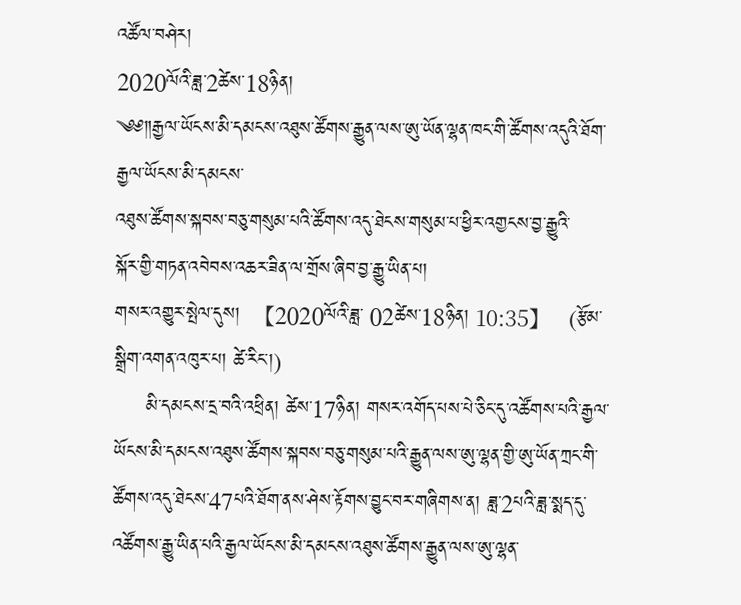འཚོལ་བཤེར།
2020ལོའི་ཟླ་2ཚེས་18ཉིན།
༄༅༎རྒྱལ་ཡོངས་མི་དམངས་འཐུས་ཚོགས་རྒྱུན་ལས་ཨུ་ཡོན་ལྷན་ཁང་གི་ཚོགས་འདུའི་ཐོག་རྒྱལ་ཡོངས་མི་དམངས་
འཐུས་ཚོགས་སྐབས་བཅུ་གསུམ་པའི་ཚོགས་འདུ་ཐེངས་གསུམ་པ་ཕྱིར་འགྱངས་བྱ་རྒྱུའི་
སྐོར་གྱི་གཏན་འབེབས་འཆར་ཟིན་ལ་གྲོས་ཞིབ་བྱ་རྒྱུ་ཡིན་པ།
གསར་འགྱུར་སྤེལ་དུས།  【2020ལོའི་ཟླ་ 02ཚེས་18ཉིན། 10:35】   (རྩོམ་སྒྲིག་འགན་འཁུར་པ། ཚེ་རིང་།)
     མི་དམངས་དྲ་བའི་འཕྲིན། ཚེས་17ཉིན། གསར་འགོད་པས་པེ་ཅིང་དུ་འཚོགས་པའི་རྒྱལ་ཡོངས་མི་དམངས་འཐུས་ཚོགས་སྐབས་བཅུ་གསུམ་པའི་རྒྱུན་ལས་ཨུ་ལྷན་གྱི་ཨུ་ཡོན་ཀྲང་གི་ཚོགས་འདུ་ཐེངས་47པའི་ཐོག་ནས་ཤེས་རྟོགས་བྱུང་བར་གཞིགས་ན། ཟླ་2པའི་ཟླ་སྨད་དུ་འཚོགས་རྒྱུ་ཡིན་པའི་རྒྱལ་ཡོངས་མི་དམངས་འཐུས་ཚོགས་རྒྱུན་ལས་ཨུ་ལྷན་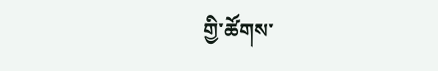གྱི་ཚོགས་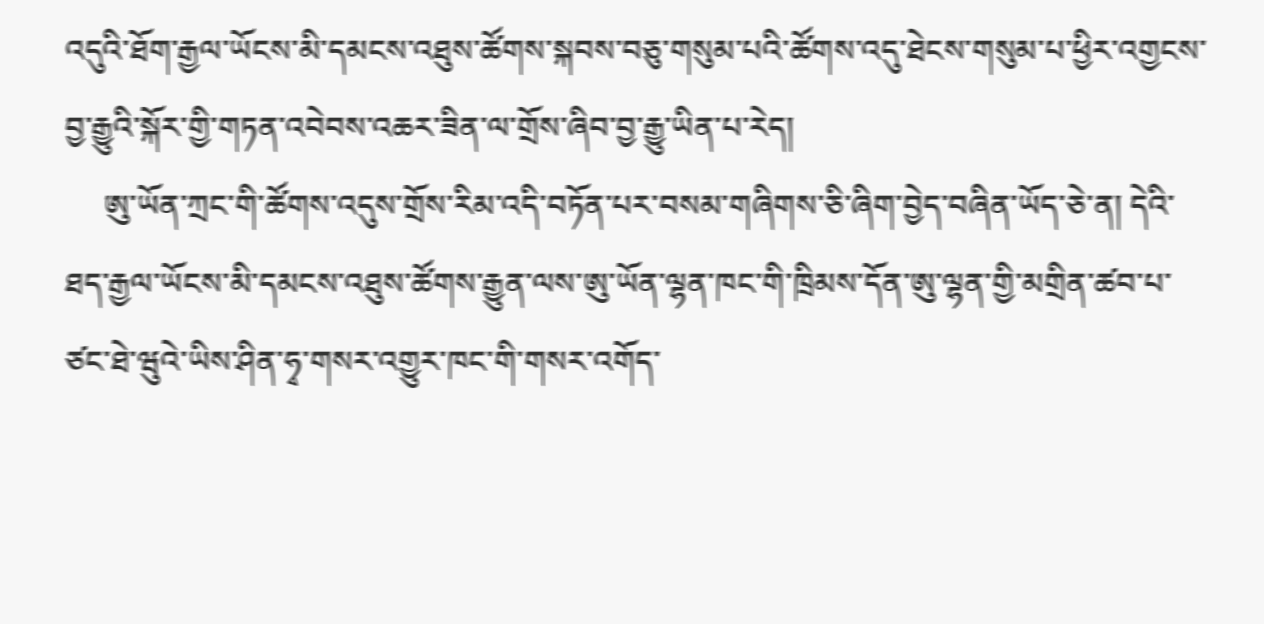འདུའི་ཐོག་རྒྱལ་ཡོངས་མི་དམངས་འཐུས་ཚོགས་སྐབས་བཅུ་གསུམ་པའི་ཚོགས་འདུ་ཐེངས་གསུམ་པ་ཕྱིར་འགྱངས་བྱ་རྒྱུའི་སྐོར་གྱི་གཏན་འབེབས་འཆར་ཟིན་ལ་གྲོས་ཞིབ་བྱ་རྒྱུ་ཡིན་པ་རེད།
     ཨུ་ཡོན་ཀྲང་གི་ཚོགས་འདུས་གྲོས་རིམ་འདི་བཏོན་པར་བསམ་གཞིགས་ཅི་ཞིག་བྱེད་བཞིན་ཡོད་ཅེ་ན། དེའི་ཐད་རྒྱལ་ཡོངས་མི་དམངས་འཐུས་ཚོགས་རྒྱུན་ལས་ཨུ་ཡོན་ལྷན་ཁང་གི་ཁྲིམས་དོན་ཨུ་ལྷན་གྱི་མགྲིན་ཚབ་པ་ཙང་ཐེ་ཝུའེ་ཡིས་ཤིན་ཧྭ་གསར་འགྱུར་ཁང་གི་གསར་འགོད་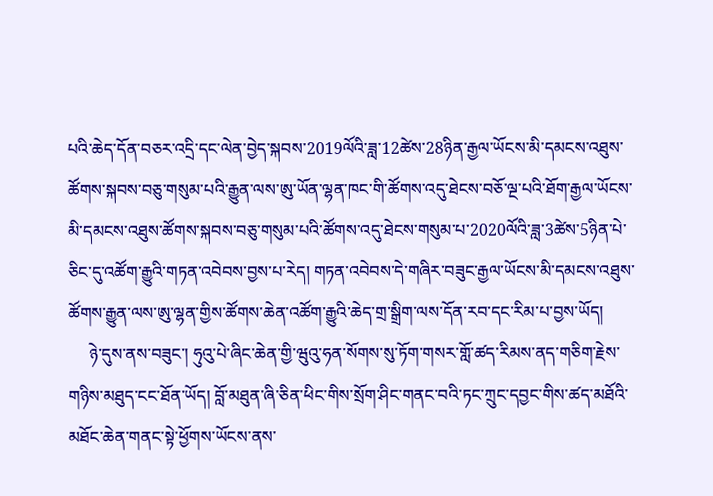པའི་ཆེད་དོན་བཅར་འདྲི་དང་ལེན་བྱེད་སྐབས་2019ལོའི་ཟླ་12ཚེས་28ཉིན་རྒྱལ་ཡོངས་མི་དམངས་འཐུས་ཚོགས་སྐབས་བཅུ་གསུམ་པའི་རྒྱུན་ལས་ཨུ་ཡོན་ལྷན་ཁང་གི་ཚོགས་འདུ་ཐེངས་བཅོ་ལྔ་པའི་ཐོག་རྒྱལ་ཡོངས་མི་དམངས་འཐུས་ཚོགས་སྐབས་བཅུ་གསུམ་པའི་ཚོགས་འདུ་ཐེངས་གསུམ་པ་2020ལོའི་ཟླ་3ཚེས་5ཉིན་པེ་ཅིང་དུ་འཚོག་རྒྱུའི་གཏན་འབེབས་བྱས་པ་རེད། གཏན་འབེབས་དེ་གཞིར་བཟུང་རྒྱལ་ཡོངས་མི་དམངས་འཐུས་ཚོགས་རྒྱུན་ལས་ཨུ་ལྷན་གྱིས་ཚོགས་ཆེན་འཚོག་རྒྱུའི་ཆེད་གྲ་སྒྲིག་ལས་དོན་རབ་དང་རིམ་པ་བྱས་ཡོད།
     ཉེ་དུས་ནས་བཟུང་། ཧུའུ་པེ་ཞིང་ཆེན་གྱི་ཝུའུ་ཧན་སོགས་སུ་ཏོག་གསར་གློ་ཚད་རིམས་ནད་གཅིག་རྗེས་གཉིས་མཐུད་ངང་ཐོན་ཡོད། བློ་མཐུན་ཞི་ཅིན་ཕིང་གིས་སྲོག་ཤིང་གནང་བའི་ཏང་ཀྲུང་དབྱང་གིས་ཚད་མཐོའི་མཐོང་ཆེན་གནང་སྟེ་ཕྱོགས་ཡོངས་ནས་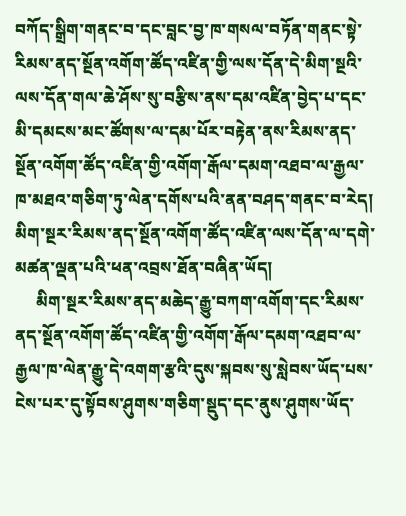བཀོད་སྒྲིག་གནང་བ་དང་བླང་བྱ་ཁ་གསལ་བཏོན་གནང་སྟེ་རིམས་ནད་སྔོན་འགོག་ཚོད་འཛིན་གྱི་ལས་དོན་དེ་མིག་སྔའི་ལས་དོན་གལ་ཆེ་ཤོས་སུ་བརྩིས་ནས་དམ་འཛིན་བྱེད་པ་དང་མི་དམངས་མང་ཚོགས་ལ་དམ་པོར་བརྟེན་ནས་རིམས་ནད་སྔོན་འགོག་ཚོད་འཛིན་གྱི་འགོག་རྒོལ་དམག་འཐབ་ལ་རྒྱལ་ཁ་མཐའ་གཅིག་ཏུ་ལེན་དགོས་པའི་ནན་བཤད་གནང་བ་རེད། མིག་སྔར་རིམས་ནད་སྔོན་འགོག་ཚོད་འཛིན་ལས་དོན་ལ་དགེ་མཚན་ལྡན་པའི་ཕན་འབྲས་ཐོན་བཞིན་ཡོད།
     མིག་སྔར་རིམས་ནད་མཆེད་རྒྱུ་བཀག་འགོག་དང་རིམས་ནད་སྔོན་འགོག་ཚོད་འཛིན་གྱི་འགོག་རྒོལ་དམག་འཐབ་ལ་རྒྱལ་ཁ་ལེན་རྒྱུ་དེ་འགག་རྩའི་དུས་སྐབས་སུ་སླེབས་ཡོད་པས་ངེས་པར་དུ་སྟོབས་ཤུགས་གཅིག་སྡུད་དང་ནུས་ཤུགས་ཡོད་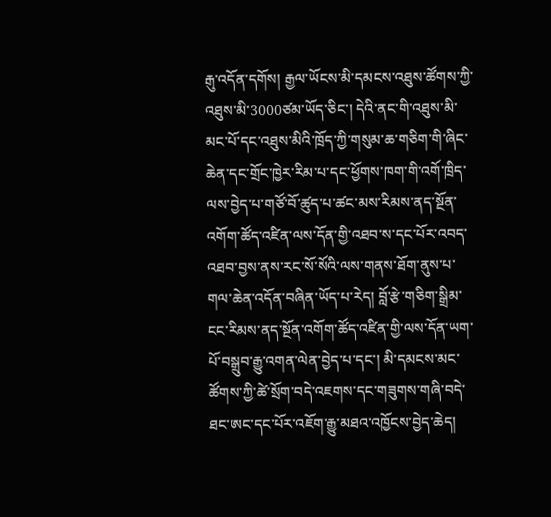རྒུ་འདོན་དགོས། རྒྱལ་ཡོངས་མི་དམངས་འཐུས་ཚོགས་ཀྱི་འཐུས་མི་3000ཙམ་ཡོད་ཅིང་། དེའི་ནང་གི་འཐུས་མི་མང་པོ་དང་འཐུས་མིའི་ཁྲོད་ཀྱི་གསུམ་ཆ་གཅིག་གི་ཞིང་ཆེན་དང་གྲོང་ཁྱེར་རིམ་པ་དང་ཕྱོགས་ཁག་གི་འགོ་ཁྲིད་ལས་བྱེད་པ་གཙོ་བོ་ཚུད་པ་ཚང་མས་རིམས་ནད་སྔོན་འགོག་ཚོད་འཛིན་ལས་དོན་གྱི་འཐབ་ས་དང་པོར་འབད་འཐབ་བྱས་ནས་རང་སོ་སོའི་ལས་གནས་ཐོག་ནུས་པ་གལ་ཆེན་འདོན་བཞིན་ཡོད་པ་རེད། བློ་རྩེ་གཅིག་སྒྲིམ་ངང་རིམས་ནད་སྔོན་འགོག་ཚོད་འཛིན་གྱི་ལས་དོན་ཡག་པོ་བསྒྲུབ་རྒྱུ་འགན་ལེན་བྱེད་པ་དང་། མི་དམངས་མང་ཚོགས་ཀྱི་ཚེ་སྲོག་བདེ་འཇགས་དང་གཟུགས་གཞི་བདེ་ཐང་ཨང་དང་པོར་འཇོག་རྒྱུ་མཐའ་འཁྱོངས་བྱེད་ཆེད།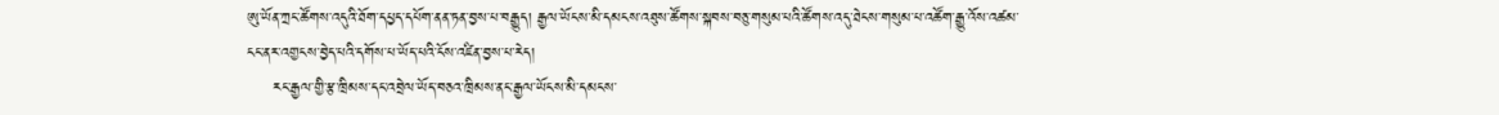ཨུ་ཡོན་ཀྲང་ཚོགས་འདུའི་ཐོག་དཔྱད་དཔོག་ནན་ཏན་བྱས་པ་བརྒྱུད། རྒྱལ་ཡོངས་མི་དམངས་འཐུས་ཚོགས་སྐབས་བཅུ་གསུམ་པའི་ཚོགས་འདུ་ཐེངས་གསུམ་པ་འཚོག་རྒྱུ་འོས་འཚམ་ངང་ནར་འགྱངས་བྱེད་པའི་དགོས་པ་ཡོད་པའི་ངོས་འཛིན་བྱས་པ་རེད།
     རང་རྒྱལ་གྱི་རྩ་ཁྲིམས་དང་འབྲེལ་ཡོད་བཅའ་ཁྲིམས་ནང་རྒྱལ་ཡོངས་མི་དམངས་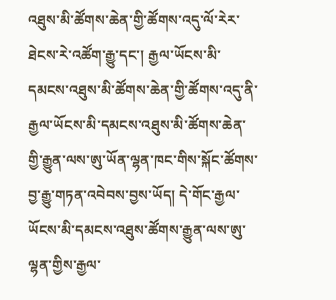འཐུས་མི་ཚོགས་ཆེན་གྱི་ཚོགས་འདུ་ལོ་རེར་ཐེངས་རེ་འཚོག་རྒྱུ་དང་། རྒྱལ་ཡོངས་མི་དམངས་འཐུས་མི་ཚོགས་ཆེན་གྱི་ཚོགས་འདུ་ནི་རྒྱལ་ཡོངས་མི་དམངས་འཐུས་མི་ཚོགས་ཆེན་གྱི་རྒྱུན་ལས་ཨུ་ཡོན་ལྷན་ཁང་གིས་སྐོང་ཚོགས་བྱ་རྒྱུ་གཏན་འབེབས་བྱས་ཡོད། དེ་གོང་རྒྱལ་ཡོངས་མི་དམངས་འཐུས་ཚོགས་རྒྱུན་ལས་ཨུ་ལྷན་གྱིས་རྒྱལ་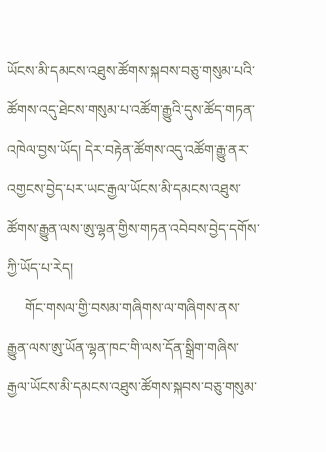ཡོངས་མི་དམངས་འཐུས་ཚོགས་སྐབས་བཅུ་གསུམ་པའི་ཚོགས་འདུ་ཐེངས་གསུམ་པ་འཚོག་རྒྱུའི་དུས་ཚོད་གཏན་འཁེལ་བྱས་ཡོད། དེར་བརྟེན་ཚོགས་འདུ་འཚོག་རྒྱུ་ནར་འགྱངས་བྱེད་པར་ཡང་རྒྱལ་ཡོངས་མི་དམངས་འཐུས་ཚོགས་རྒྱུན་ལས་ཨུ་ལྷན་གྱིས་གཏན་འབེབས་བྱེད་དགོས་ཀྱི་ཡོད་པ་རེད།
     གོང་གསལ་གྱི་བསམ་གཞིགས་ལ་གཞིགས་ནས་རྒྱུན་ལས་ཨུ་ཡོན་ལྷན་ཁང་གི་ལས་དོན་སྒྲིག་གཞིས་རྒྱལ་ཡོངས་མི་དམངས་འཐུས་ཚོགས་སྐབས་བཅུ་གསུམ་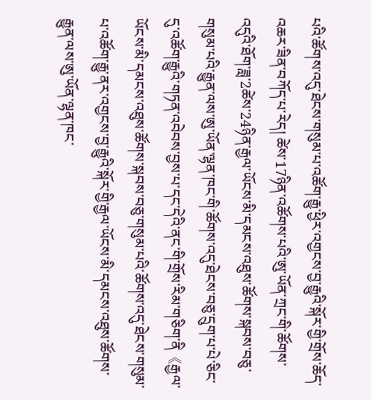པའི་ཚོགས་འདུ་ཐེངས་གསུམ་པ་འཚོག་རྒྱུ་ཕྱིར་འགྱངས་བྱ་རྒྱུའི་སྐོར་གྱི་གྲོས་ཆོད་འཆར་ཟིན་བཀོད་པ་རེད། ཚེས་17ཉིན་འཚོགས་པའི་ཨུ་ཡོན་ཀྲང་གི་ཚོགས་འདུའི་ཐོག་ཟླ་2ཚེས་24ཉིན་རྒྱལ་ཡོངས་མི་དམངས་འཐུས་ཚོགས་སྐབས་བཅུ་གསུམ་པའི་རྒྱུན་ལས་ཨུ་ཡོན་ལྷན་ཁང་གི་ཚོགས་འདུ་ཐེངས་བཅུ་དྲུག་པ་པེ་ཅིང་དུ་འཚོག་རྒྱུའི་གཏན་འབེབས་བྱས་པ་དང་དེའི་ནང་གི་གྲོས་རིམ་གཅིག་ནི《རྒྱལ་ཡོངས་མི་དམངས་འཐུས་ཚོགས་སྐབས་བཅུ་གསུམ་པའི་ཚོགས་འདུ་ཐེངས་གསུམ་པ་འཚོག་རྒྱུ་ནར་འགྱངས་བྱ་རྒྱུའི་སྐོར་གྱི་རྒྱལ་ཡོངས་མི་དམངས་འཐུས་ཚོགས་རྒྱུན་ལས་ཨུ་ཡོན་ལྷན་ཁང་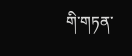གི་གཏན་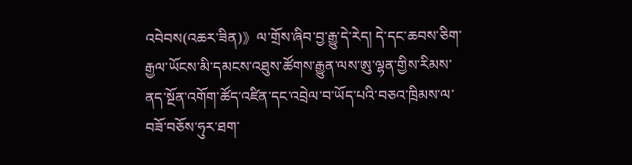འབེབས(འཆར་ཟིན)》ལ་གྲོས་ཞིབ་བྱ་རྒྱུ་དེ་རེད། དེ་དང་ཆབས་ཅིག་རྒྱལ་ཡོངས་མི་དམངས་འཐུས་ཚོགས་རྒྱུན་ལས་ཨུ་ལྷན་གྱིས་རིམས་ནད་སྔོན་འགོག་ཚོད་འཛིན་དང་འབྲེལ་བ་ཡོད་པའི་བཅའ་ཁྲིམས་ལ་བཟོ་བཅོས་ཧུར་ཐག་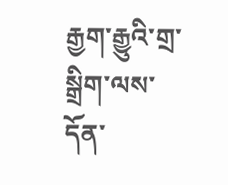རྒྱག་རྒྱུའི་གྲ་སྒྲིག་ལས་དོན་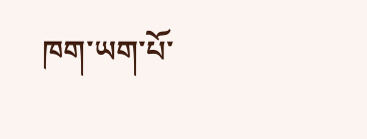ཁག་ཡག་པོ་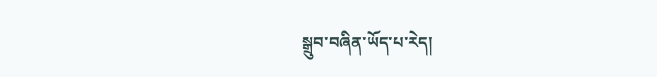སྒྲུབ་བཞིན་ཡོད་པ་རེད།